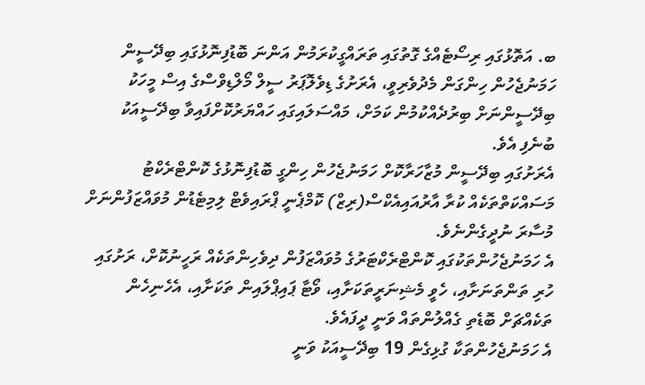ބ. އަތޮޅުގައި ރިސޯޓެއްގެ ގޮތުގައި ތަރައްގީކުރަމުން އަންނަ ބޮޑުފިނޮޅުގައި ބިދޭސީން ހަމަނުޖެހުން ހިންގަން މެދުވެރިވީ، އެރަށުގެ ޑިވެލޮޕަރު ސީލް މޯލްޑިވްސްގެ އިސް މީހަކު ބިދޭސީންނަށް ބިރުދެއްކުމުން ކަމަށް، މައްސަލައިގައި ހައްޔަރުކޮށްފައިވާ ބިދޭސީއަކު ބުނެފި އެވެ.
އެރަށުގައި ބިދޭސީން މުޒާހަރާކޮށް ހަމަނުޖެހުން ހިންގީ ބޮޑުފިނޮޅުގެ ކޮންޓްރެކްޓު މަސައްކަތްތަކެއް ކުރާ އާރުއައިއެކްސް(ރިޒް) ކޮމްޕެނީ ޕްރައިވެޓް ލިމިޓެޑުން މުވައްޒަފުންނަށް މުސާރަ ނުދީގެންނެވެ.
އެ ހަމަނުޖެހުންތަކުގައި ކޮންޓްރެކްޓަރުގެ މުވައްޒަފުން ދިވެހިންތަކެއް ރަހީނުކޮށް، ރަށުގައި ހުރި ތަންތަނަށާއި، ހެވީ މެޝިނަރީތަކަށާއި، ވޯޓާ ޕައިޕްލައިން ތަކަށާއި، އެހެނިހެން ތަކެއްޗަށް ބޮޑެތި ގެއްލުންތައް ވަނީ ދީފައެވެ.
އެ ހަމަނުޖެހުންތަކާ ގުޅިގެން 19 ބިދޭސީއަކު ވަނީ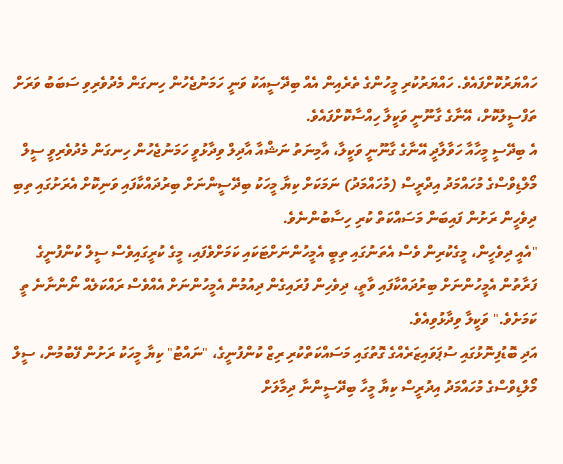ހައްޔަރުކޮށްފައެވެ. ހައްޔަރުކުރި މީހުންގެ ތެރެއިން އެއް ބިދޭސީއަކު ވަނީ ހަމަނުޖެހުން ހިނގަން މެދުވެރިވި ސަބަބު ވަރަށް ތަފްސީލުކޮށް، އޭނާގެ ގާނޫނީ ވަކީލާ ހިއްސާކޮށްފައެވެ.
އެ ބިދޭސީ މީހާއާ ހަވާލާދީ އޭނާގެ ގާނޫނީ ވަކީލާ، އާމިނަތު ނަޝްއާ އާދިލް ވިދާޅުވީ ހަމަނުޖެހުން ހިނގަން މެދުވެރިވީ ސީލް މޯލްޑިވްސްގެ މުހައްމަދު އިދްރީސް (މުހައްމަދު) ނަމަކަށް ކިޔާ މީހަކު ބިދޭސީންނަށް ބިރުދައްކާފައި ވަނިކޮށް އެރަށުގައި ތިބި ދިވެހީން ރަށުން ފައިބަން މަސައްކަތް ކުރި ހިސާބުންނެވެ.
"އެއީ ދިވެހީން، މީގެކުރިން ވެސް އެތަނުގައި ތިބީ އެމީހުންނަށްޓަކައި ކަމަށްވެފައި، މީގެ ކުރީގައިވެސް ސީލް ކުންފުނީގެ ފަރާތުން އެމީހުންނަށް ބިރުދައްކާފައި ވާތީ، ދިވެހިން ފުރައިގެން ދިއުމުން އެމީހުންނަށް އެއްވެސް ރައްކަލެއް ނޯންނާނެ ތީ ކަމަށެވެ." ވަކީލާ ވިދާޅުވިއެވެ.
އަދި ބޮޑުފިނޮޅުގައި ސުޕަވައިޒަރެއްގެ ގޮތުގައި މަސައްކަތްކުރި ރިޒް ކުންފުނީގެ، "ނައްޓު" ކިޔާ މީހަކު ރަށުން ފޭބުމުން، ސީލް މޯލްޑިވްސްގެ މުހައްމަދު އިދުރީސް ކިޔާ މީހާ ބިދޭސީންނާ ދިމާލަށް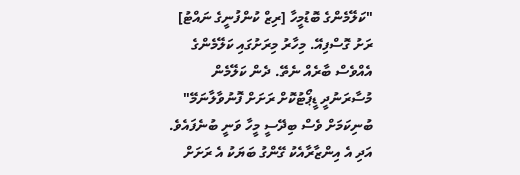"ކަލޭމެންގެ ބޮޑުމީހާ [ރިޒް ކުންފުނީގެ ނައްޓު] ރަށު ގޮސްފިއޭ. މިހާރު މިރަށުގައި ކަލޭމެންގެ އެއްވެސް ބާރެއް ނެތޭ. ދެން ކަލޭމެން މުސާރަނުދީ ޑީޕޯޓުކޮށް ރަށަށް ފޮނުވާލާނަމޭ" ބުނިކަމަށް ވެސް ބިދޭސީ މީހާ ވަނީ ބުނެފައެވެ.
އަދި އެ އިންޒާރާއެކު ގޭންގު ބަޔަކު އެ ރަށަށް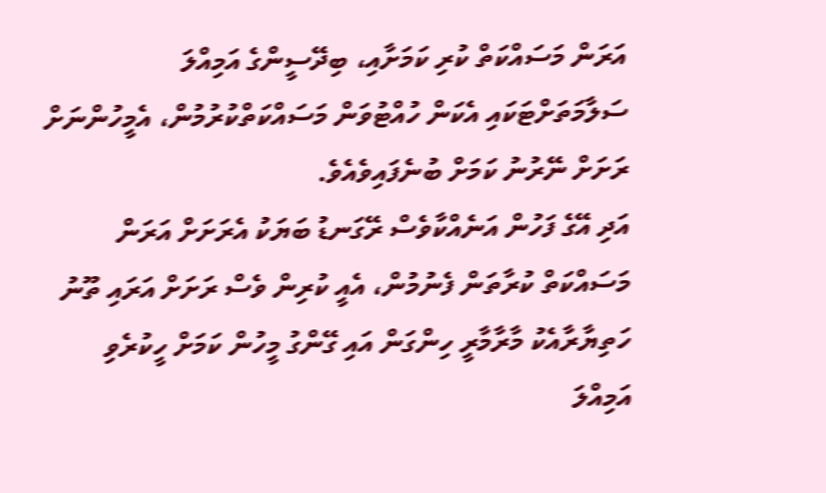އަރަން މަސައްކަތް ކުރި ކަމަށާއި، ބިދޭސީންގެ އަމިއްލަ ސަލާމަތަށްޓަކައި އެކަން ހުއްޓުވަން މަސައްކަތްކުރުމުން، އެމީހުންނަށް ރަށަށް ނޭރުނު ކަމަށް ބުނެފައިވެއެވެ.
އަދި އޭގެ ފަހުން އަނެއްކާވެސް ރޭގަނޑު ބަޔަކު އެރަށަށް އަރަން މަސައްކަތް ކުރާތަން ފެނުމުން، އެއީ ކުރިން ވެސް ރަށަށް އަރައި ތޫނު ހަތިޔާރާއެކު މާރާމާރީ ހިންގަން އައި ގޭންގު މީހުން ކަމަށް ހީކުރެވި އަމިއްލަ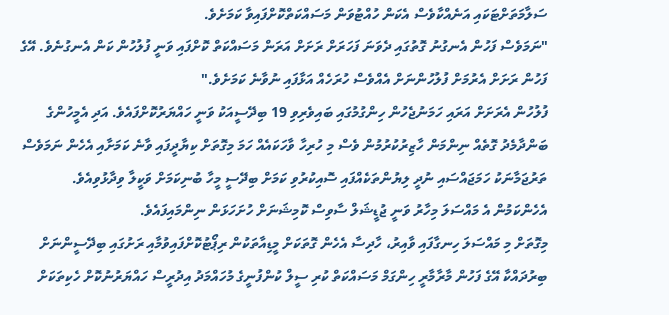ސަލާމަތަށްޓަކައި އަނެއްކާވެސް އެކަން ހުއްޓުވަން މަސައްކަތްކޮށްފައިވާ ކަމަށެވެ.
"ނަމަވެސް ފަހުން އެނގުނު ގޮތުގައި ދެވަނަ ފަހަރަށް ރަށަށް އަރަން މަސައްކަތް ކޮށްފައި ވަނީ ފުލުހުން ކަން އެނގުނެވެ. އޭގެ ފަހުން ރަށަށް އެރުމަށް ފުލުހުންނަށް އެއްވެސް ހުރަހެއް އަޅާފައި ނުވާނެ ކަމަށެވެ."
ފުލުހުން އެރަށަށް އަރައި ހަމަނުޖެހުން ހިންގުމުގައި ބައިވެރިވި 19 ބިދޭސީއަކު ވަނީ ހައްޔަރުކޮށްފައެވެ. އަދި އެމީހުންގެ ބަންދާމެދު ގޮތެއް ނިންމަން ހާޒިރުކުރުމުން ވެސް މި ހުރިހާ ވާހަކައެއް ހަމަ މިގޮތަށް ކިޔާދީފައި ވާނެ ކަމަށާއި އެހެން ނަމަވެސް ތަރުޖަމާނަކު ހަމަޖައްސައި ނުދީ ލިޔުންތަކެއްފައި ސޮއިކުރުވި ކަމަށް ބިދޭސީ މީހާ ބުނިކަމަށް ވަކީލާ ވިދާޅުވިއެވެ.
އެހެންކަމުން އެ މައްސަލަ މިހާރު ވަނީ ޖުޑީޝަލް ސާވިސް ކޮމިޝަނަށް ހުށަހަޅަން ނިންމައިފައެވެ.
މިގޮތަށް މި މައްސަލަ ހިނގާފައި ވާއިރު، ހާދިސާ އެހެން ގޮތަކަށް މީޑިއާތަކުން ރިޕޯޓުކޮށްފައިވުމާއި ރަށުގައި ބިދޭސީންނަށް ބިރުދައްކާ އޭގެ ފަހުން މާރާމާރީ ހިންގަމް މަސައްކަތް ކުރި ސީލް ކުންފުނީގެ މުހައްމަދު އިދުރީސް ހައްޔަރުނުކޮށް ހެކިތަކަށް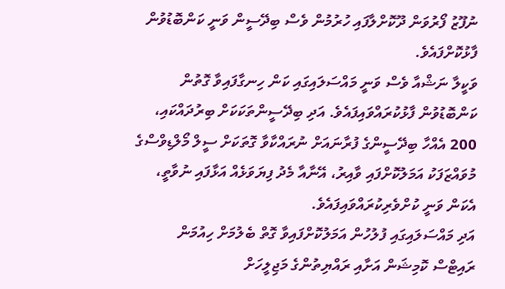ނުފޫޒު ފޯރުވަން ދޫކޮށްލާފައި ހުރުމުން ވެސް ބިދޭސީން ވަނީ ކަންބޮޑުވުން ފާޅުކޮށްފައެވެ.
ވަކީލާ ނަޝްއާ ވެސް ވަނީ މައްސަލައިގައި ކަން ހިނގާފައިވާ ގޮތުން ކަންބޮޑުވުން ފާޅުކުރައްވައިފައެވެ. އަދި ބިދޭސީންތަކަކަށް ބިރުދައްކައި، 200 އެއްހާ ބިދޭސީންގެ ފުރާނައަށް ނުރައްކާވާ ގޮތަކަށް ސީލް މޯލްޑިވްސްގެ މުވައްޒަފަކު އަމަލުކޮށްފައި ވާއިރު، އޭނާއާ މެދު ފިޔަވަޅެއް އަޅާފައި ނުވާތީ، އެކަން ވަނީ ކުށްވެރިކުރައްވައިފައެވެ.
އަދި މައްސަލައިގައި ފުލުހުން އަމަލުކޮށްފައިވާ ގޮތް ބެލުމަށް ހިއުމަން ރައިޓްސް ކޮމިޝަން އަށާއި ރައްޔިތުންގެ މަޖިލީހަށް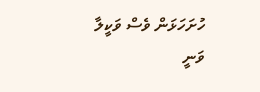ހުށަހަޅަން ވެސް ވަކީލާ ވަނީ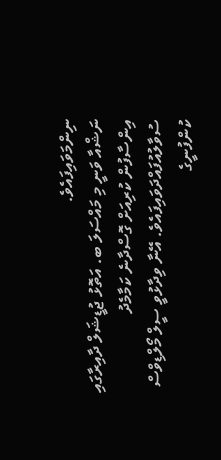ނިންމަވައިފައެވެ.
ނަޝްއާ ވަނީ މި މައްސަލަ ބ. އަތޮޅު ޖުޑީޝަލް ދާއިރާގައި އިންސާފުން ކުރިއަށް ގޮސްދާނެ ކަމާމެދު ސުވާލުއުފައްދަވައިފައެވެ. އޭނާ ވިދާޅުވީ ސީލް މޯލްޑިވްސް ކުންފުނީގެ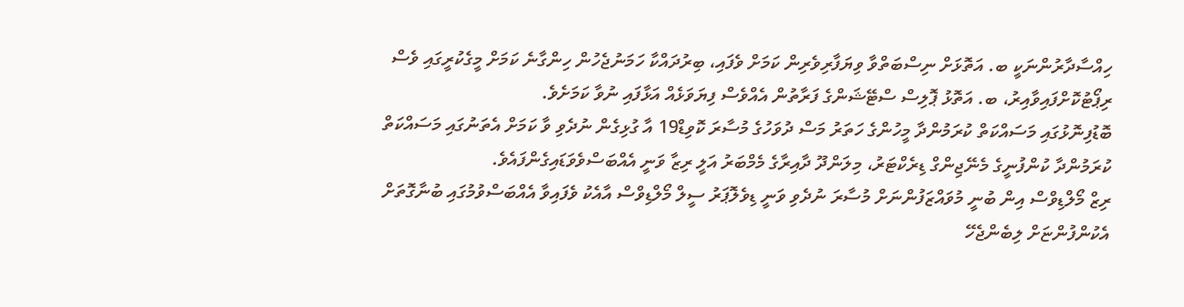ހިއްސާދާރުންނަކީ ބ. އަތޮޅަށް ނިސްބަތްވާ ވިޔަފާރިވެރިން ކަމަށް ވެފައި، ބިރުދައްކާ ހަމަނުޖެހުން ހިންގާނެ ކަމަށް މީގެކުރީގައި ވެސް ރިޕޯޓުކޮށްފައިވާއިރު، ބ. އަތޮޅު ޕޮލިސް ސްޓޭޝަންގެ ފަރާތުން އެއްވެސް ފިޔަވަޅެއް އަޅާފައި ނުވާ ކަމަށެވެ.
ބޮޑުފިނޮޅުގައި މަސައްކަތް ކުރަމުންދާ މީހުންގެ ހަތަރު މަސް ދުވަހުގެ މުސާރަ ކޮވިޑް19 އާ ގުޅިގެން ނުދެވި ވާ ކަމަށް އެތަނުގައި މަސައްކަތް ކުރަމުންދާ ކުންފުނީގެ މެނޭޖިންގް ޑިރެކްޓަރު، މިލަންދޫ ދާއިރާގެ މެމްބަރު އަލީ ރިޒާ ވަނީ އެއްބަސްވެވަޑައިގެންފައެވެ.
ރިޒް މޯލްޑިވްސް އިން ބުނީ މުވައްޒަފުންނަށް މުސާރަ ނުދެވި ވަނީ ޑިވެލޮޕަރު ސީލް މޯލްޑިވްސް އާއެކު ވެފައިވާ އެއްބަސްވުމުގައި ބުނާގޮތަށް އެކުންފުންޏަށް ލިބެންޖެހޭ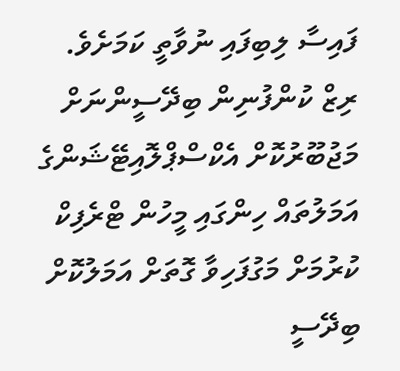ފައިސާ ލިބިފައި ނުވާތީ ކަމަށެވެ.
ރިޒް ކުންފުނިން ބިދޭސީންނަށް މަޖުބޫރުކޮށް އެކްސްޕްލޮއިޓޭޝަންގެ އަމަލުތައް ހިންގައި މީހުން ޓްރެފިކް ކުރުމަށް މަގުފަހިވާ ގޮތަށް އަމަލުކޮށް ބިދޭސީ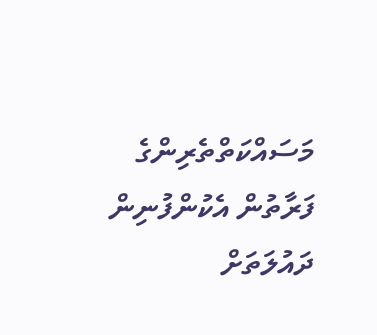މަސައްކަތްތެރިންގެ ފަރާތުން އެކުންފުނިން ދައުލަތަށް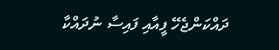ދައްކަންޖެހޭ ފީއާއި ފައިސާ ނުދައްކާ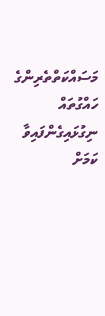މަސައްކަތްތެރިންގެ ހައްގުތައް ނިގުޅައިގެންފައިވާ ކަމަށް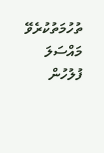ތުހުމަތުކުރެވޭ މައްސަލަ ފުލުހުން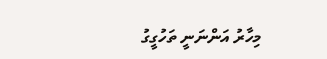މިހާރު އަންނަނީ ތަހުގީގު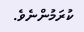ކުރަމުންނެވެ.